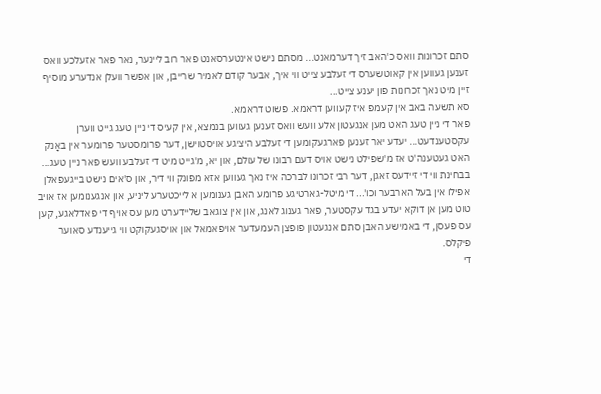סתם זכרונות וואס כ'האב זיך דערמאנט... מסתם נישט אינטערסאנט פאר רוב ליינער, נאר פאר אזעלכע וואס זענען געווען אין קאוטשערס די זעלבע צייט ווי איך, אבער קודם לאמיר שרייבן, און אפשר וועלן אנדערע מוסיף זיין מיט נאך זכרונות פון יענע צייט...
סא תשעה באב אין קעמפ איז קעווען דראמא. פשוט דראמא.
פאר די ניין טעג האט מען אנגעטון אלע וועש וואס זענען געווען בנמצא, אין קעיס די ניין טעג גייט ווערן עקסטענדעט... יעדע יאר זענען פארגעקומען די זעלבע היציגע אויסטוישן, דער פרומסטער פרומער אין באָנק האט געטענה'ט אז מ'שפילט נישט אויס דעם רבונו של עולם, און יא, מ'גייט מיט די זעלבע וועש פאר ניין טעג... בבחינת ווי די זיידעס זאגן, דער רבי זכרונו לברכה איז נאך געווען אזא מפונק ווי דיר, און ס'אים נישט בייגעפאלן אפילו אין בעל הארבער וכו'... די מיטל-גארטיגע פרומע האבן גענומען א לייכטערע ליניע, און אנגענומען אז אויב טוט מען אן דוקא יעדע בגד עקסטער, פאר גענוג לאנג, און אין צוגאב שליידערט מען עס אויף די פאדלאגע, קען עס פעסן, די באמישע האבן סתם אנגעטון פופצן העמעדער אויפאמאל און אויסגעקוקט ווי גייענדע סאוער פיקלס.
די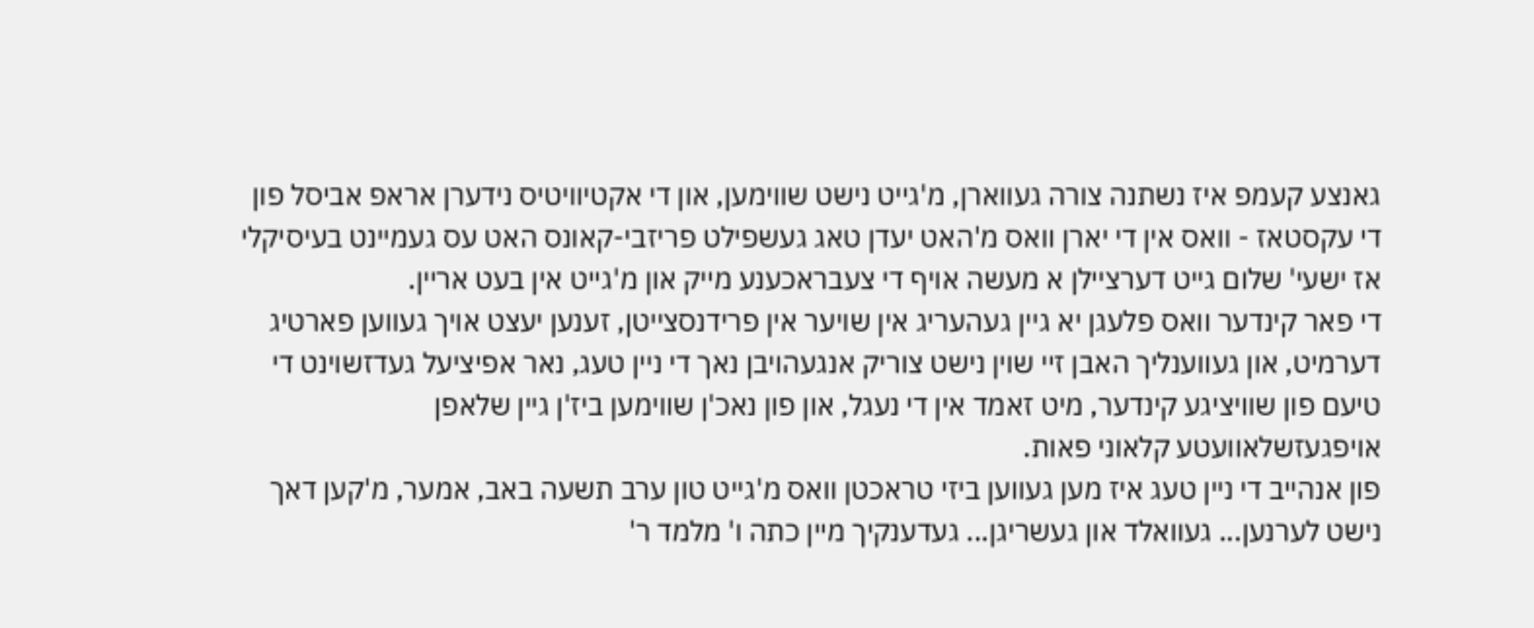גאנצע קעמפ איז נשתנה צורה געווארן, מ'גייט נישט שווימען, און די אקטיוויטיס נידערן אראפ אביסל פון די עקסטאז - וואס אין די יארן וואס מ'האט יעדן טאג געשפילט פריזבי-קאונס האט עס געמיינט בעיסיקלי אז ישעי' שלום גייט דערציילן א מעשה אויף די צעבראכענע מייק און מ'גייט אין בעט אריין.
די פאר קינדער וואס פלעגן יא גיין געהעריג אין שויער אין פרידנסצייטן, זענען יעצט אויך געווען פארטיג דערמיט, און געווענליך האבן זיי שוין נישט צוריק אנגעהויבן נאך די ניין טעג, נאר אפיציעל געדזשוינט די טיעם פון שוויציגע קינדער, מיט זאמד אין די נעגל, און פון נאכ'ן שווימען ביז'ן גיין שלאפן אויפגעזשלאוועטע קלאוני פאות.
פון אנהייב די ניין טעג איז מען געווען ביזי טראכטן וואס מ'גייט טון ערב תשעה באב, אמער, מ'קען דאך נישט לערנען... געוואלד און געשריגן... געדענקיך מיין כתה ו' מלמד ר'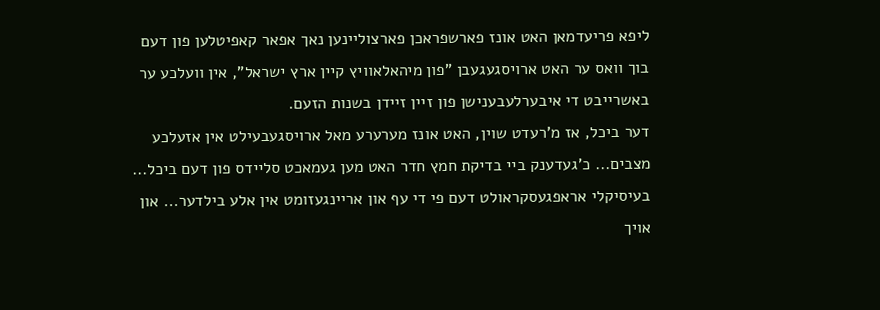ליפא פריעדמאן האט אונז פארשפראכן פארצוליינען נאך אפאר קאפיטלען פון דעם בוך וואס ער האט ארויסגעגעבן "פון מיהאלאוויץ קיין ארץ ישראל", אין וועלכע ער באשרייבט די איבערלעבענישן פון זיין זיידן בשנות הזעם.
דער ביכל, אז מ'רעדט שוין, האט אונז מערערע מאל ארויסגעבעילט אין אזעלכע מצבים... כ'געדענק ביי בדיקת חמץ חדר האט מען געמאכט סליידס פון דעם ביכל... בעיסיקלי אראפגעסקראולט דעם פי די עף און אריינגעזומט אין אלע בילדער... און אויך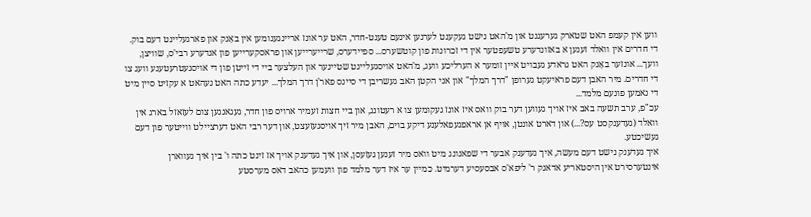ווען אין קעמפ האט שטארק גערעגנט און מ'האט נישט געקענט לערנען אינעם טענט-חדר, האט ער אונז אריינגענומען אין באָנק און פארגעליינט דעם בוק.
די חדרים אין וואלד זענען א באזונדערע טשעפטער אין די זכרונות פון קוטשערס... ספיידערס, שרייערייען און פראסקערייען פון אנדערע רבי'ס, שוויצן, וועך... אונזער באָנק האט גראדע געבויט איין זומער א הערליכע וועג, מ'האט אויסגעלייגט שטיינער און העלצער ביי די זייטן פון די אויסגעטרעטענע וועג צו די חדרים. מיר האבן דעם פראיעקט גערופן "דרך המלך" און אני הקטן האב געשריבן די סיינס פאר'ן דרך המלך... יעדע כתה האט געהאט א עקזיט סיין מיט די נאמען פונעם מלמד...
עכ"פ, ערב תשעה באב איז אויך געווען דער בוק וואס איז אונז געקומען צו א רעטונג, און ביי חצות זעמיר ארויס פון חדר, געגאנגען צום לעזאזל בארג אין וואלד (געדענקסט עס?...) און דארט אונטן, אויף אן אראפגעפאלענע דיקע בוים, האבן מיר זיך אויסגעזעצט, און דער רבי האט דערציילט ווייטער פון דעם געשיכטע.
איך געדענק נישט דעם מעשה, איך געדענק אבער די שפאנונג מיט וואס מיר זענען געזעסן, און איך געדענק אויך אז זינט כתה ו' בין איך געווארן אינטערסירט אין היסטאריע אדאנק ר' ליפא'ס אבסעסיע דערמיט. כמיין ער איז דער מלמד פון וועמען כהאב דאס מערסטע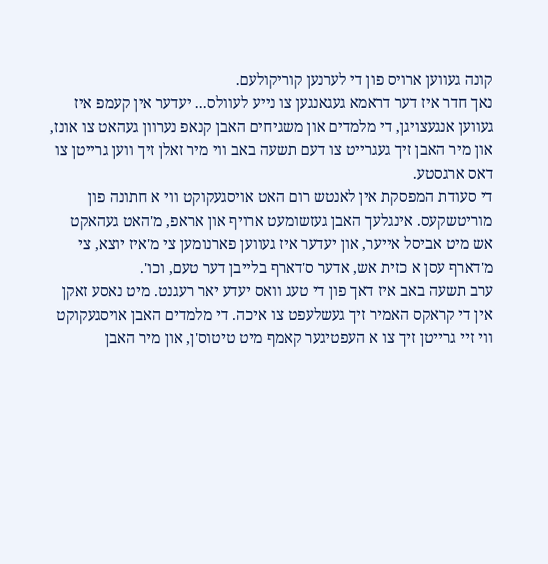קונה געווען ארויס פון די לערנען קוריקולעם.
נאך חדר איז דער דראמא געגאנגען צו נייע לעוולס... יעדער אין קעמפ איז געווען אנגעצויגן, די מלמדים און משגיחים האבן קנאפ נערוון געהאט צו אונז, און מיר האבן זיך געגרייט צו דעם תשעה באב ווי מיר זאלן זיך ווען גרייטן צו דאס ארגסטע.
די סעודת המפסקת אין לאנטש רום האט אויסגעקוקט ווי א חתונה פון מוריטשקעס. אינגלעך האבן געזשומעט ארויף און אראפ, מ'האט געהאקט אש מיט אביסל אייער, און יעדער איז געווען פארנומען צי מ'איז יוצא, צי מ'דארף עסן א כזית אש, אדער ס'דארף בלייבן דער טעם, וכו'.
ערב תשעה באב איז דאך פון די טעג וואס יעדע יאר רעגנט. מיט נאסע זאקן אין די קראקס האמיר זיך געשלעפט צו איכה. די מלמדים האבן אויסגעקוקט ווי זיי גרייטן זיך צו א העפטיגער קאמף מיט טיטוס'ן, און מיר האבן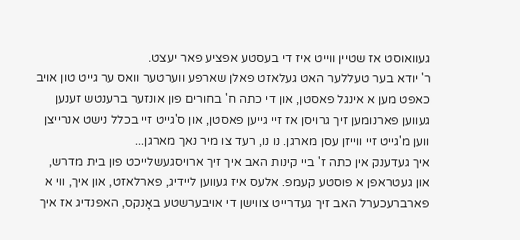געוואוסט אז שטיין ווייט איז די בעסטע אפציע פאר יעצט.
ר' יודא בער טעללער האט געלאזט פאלן שארפע ווערטער וואס ער גייט טון אויב כאפט מען א אינגל פאסטן, און די כתה ח' בחורים פון אונזער ברענטש זענען געווען פארנומען זיך גרויסן אז זיי גייען פאסטן, און ס'גייט זיי בכלל נישט אנרייצן ווען מ'גייט זיי ווייזן עסן מארגן. נו נו, רעד צו מיר נאך מארגן...
איך געדענק אין כתה ז' ביי קינות האב איך זיך ארויסגעשלייכט פון בית מדרש, און געטראפן א פוסטע קעמפ. אלעס איז געווען ליידיג, פארלאזט, און איך, ווי א פארברעכערל האב זיך געדרייט צווישן די אויבערשטע באָנקס, האפנדיג אז איך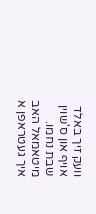וועק זיך באלד אויף און ס'שוין שבת נחמו. מיטאמאל האב איך געטראפן א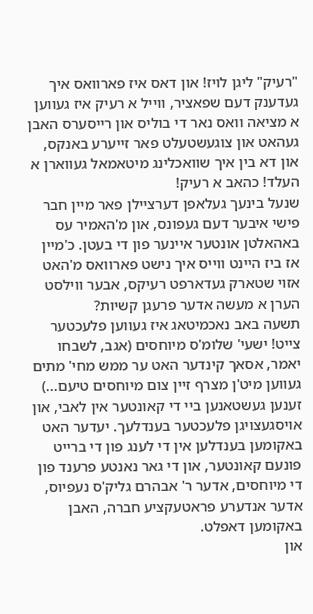"רעיק" ליגן לויז! און דאס איז פארוואס איך געדענק דעם שפאציר, ווייל א רעיק איז געווען א מציאה וואס נאר די בוליס און רייסערס האבן געהאט און צוגעשטעלט פאר זייערע באנקס, און דא בין איך שוואכלינג מיטאמאל געווארן א העלד! כהאב א רעיק!
שנעל בינעך געלאפן דערציילן פאר מיין חבר פישי איבער דעם געפונס, און מ'האמיר עס באהאלטן אונטער איינער פון די בעטן. כ'מיין אז ביז היינט ווייס איך נישט פארוואס מ'האט אזוי שטארק געדארפט רעיקס, אבער ווילסט הערן א מעשה אדער פרעגן קשיות?
תשעה באב נאכמיטאג איז געווען פלעכטער צייט! ישעי' שלומ'ס מיוחסים (אגב, לשבחו יאמר, אסאך קינדער האט ער ממש מחי' מתים געווען מיט'ן מצרף זיין צום מיוחסים טיעם...) זענען געשטאנען ביי די קאונטער אין לאבי, און אויסגעצויגן פלעכטער בענדלעך. יעדער האט באקומען בענדלען אין די לענג פון די ברייט פונעם קאונטער, און די גאר נאנטע פרענד פון די מיוחסים, אדער ר' אבהרם גליק'ס נעפיוס, אדער אנדערע פראטעקציע חברה, האבן באקומען דאפלט.
און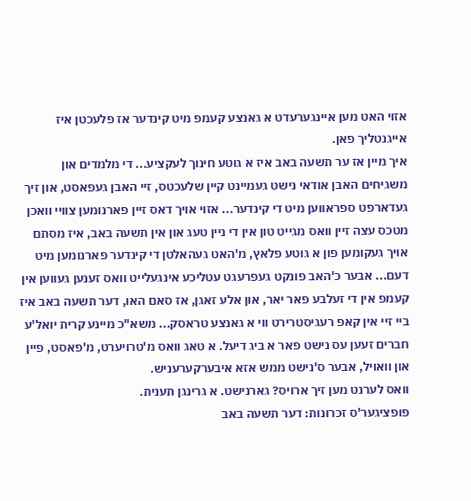אזוי האט מען איינגערעדט א גאנצע קעמפ מיט קינדער אז פלעכטן איז אייגנטליך פאן.
איך מיין אז ער תשעה באב איז א גוטע חינוך לעקציע... די מלמדים און משגיחים האבן אודאי נישט געמיינט קיין שלעכטס, זיי האבן געפאסט, און זיך געדארפט ספראווען מיט די קינדער... אזוי אויך דאס זיין פארנומען צוויי וואכן מטכס עצה זיין וואס מגייט טון אין די ניין טעג און אין תשעה באב, איז מסתם אויך געקומען פון א גוטע פלאץ, מ'האט געהאלטן די קינדער פארנומען מיט דעם... אבער כ'האב פונקט געפרעגט עטליכע אינגעלייט וואס זענען געווען אין קעמפ אין די זעלבע פאר יאר, און אלע זאגן, אז סאם האו, דער תשעה באב איז ביי זיי אין קאפ רעגיסטרירט ווי א גאנצע טראסק... משא"כ מיינע קרית יואל'ע חברים זעען עס נישט פאר א ביג דיעל. א טאג וואס מ'טרויערט, מ'פאסט, פיין און וואויל, אבער ס'נישט ממש אזא איבערקערעניש.
וואס לערנט מען זיך ארויס? גארנישט. א גרינגן תענית.
פופציגער'ס זכרונות: דער תשעה באב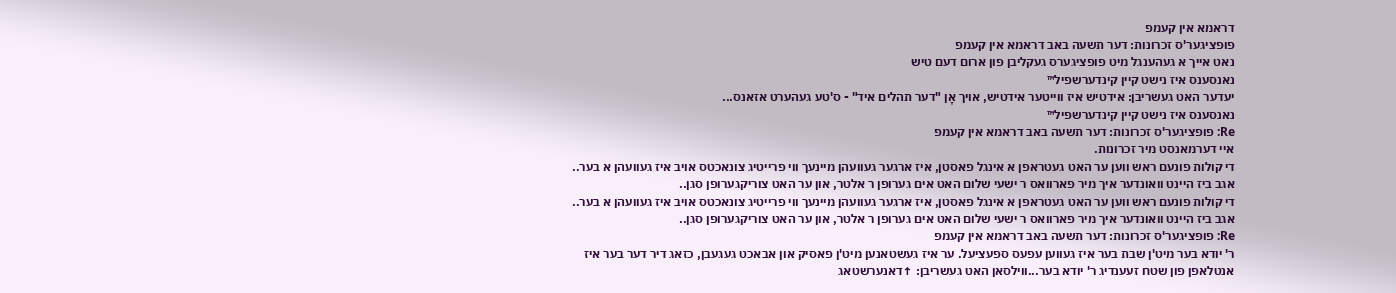דראמא אין קעמפ
פופציגער'ס זכרונות: דער תשעה באב דראמא אין קעמפ
נאט אייך א געהענגל מיט פופציגערס געקליבן פון ארום דעם טיש
נאנסענס איז נישט קיין קינדערשפיל™
יעדער האט געשריבן: אידטיש איז ווייטער אידטיש, אויך אָן "דער תהלים איד" - ס'טע געהערט אזאנס...
נאנסענס איז נישט קיין קינדערשפיל™
Re: פופציגער'ס זכרונות: דער תשעה באב דראמא אין קעמפ
איי דערמאנסט מיר זכרונות.
די קולות פונעם ראש ווען ער האט געטראפן א אינגל פאסטן, איז ארגער געוועהן מיינעך ווי פרייטיג צונאכטס אויב איז געוועהן א בער..
אגב ביז היינט וואונדער איך מיר פארוואס ר ישעי שלום האט אים גערופן ר אלטר, און ער האט צוריקגערופן סגן..
די קולות פונעם ראש ווען ער האט געטראפן א אינגל פאסטן, איז ארגער געוועהן מיינעך ווי פרייטיג צונאכטס אויב איז געוועהן א בער..
אגב ביז היינט וואונדער איך מיר פארוואס ר ישעי שלום האט אים גערופן ר אלטר, און ער האט צוריקגערופן סגן..
Re: פופציגער'ס זכרונות: דער תשעה באב דראמא אין קעמפ
ר' יודא בער מיט'ן שבת בער איז געווען עפעס ספעציעל. ער איז געשטאנען מיט'ן פאסיק און אבאכט געגעבן, כזאג דיר דער בער איז אנטלאפן פון שטח זעענדיג ר' יודא בער...ווילסאן האט געשריבן: ↑דאנערשטאג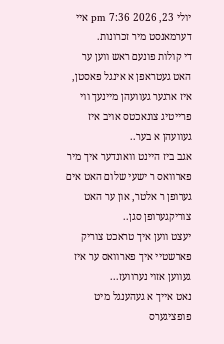יולי 23, 2026 7:36 pm איי דערמאנסט מיר זכרונות.
די קולות פונעם ראש ווען ער האט געטראפן א אינגל פאסטן, איז ארגער געוועהן מיינעך ווי פרייטיג צונאכטס אויב איז געוועהן א בער..
אגב ביז היינט וואונדער איך מיר פארוואס ר ישעי שלום האט אים גערופן ר אלטר, און ער האט צוריקגערופן סגן..
יעצט ווען איך טראכט צוריק פארשטיי איך פארוואס ער איז געווען אזוי נערוועז...
נאט אייך א געהענגל מיט פופציגערס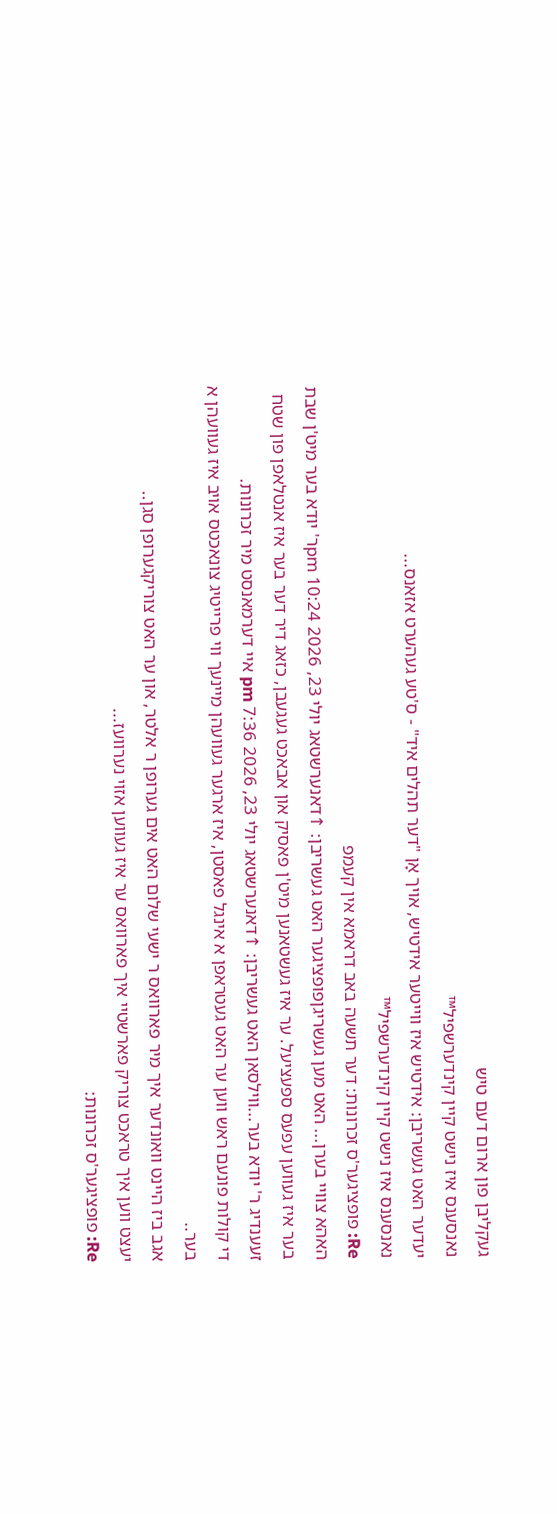געקליבן פון ארום דעם טיש
נאנסענס איז נישט קיין קינדערשפיל™
יעדער האט געשריבן: אידטיש איז ווייטער אידטיש, אויך אָן "דער תהלים איד" - ס'טע געהערט אזאנס...
נאנסענס איז נישט קיין קינדערשפיל™
Re: פופציגער'ס זכרונות: דער תשעה באב דראמא אין קעמפ
האהא צוויי בערן... האט מען געשריגןפופציגער האט געשריבן: ↑דאנערשטאג יולי 23, 2026 10:24 pmר' יודא בער מיט'ן שבת בער איז געווען עפעס ספעציעל. ער איז געשטאנען מיט'ן פאסיק און אבאכט געגעבן, כזאג דיר דער בער איז אנטלאפן פון שטח זעענדיג ר' יודא בער...ווילסאן האט געשריבן: ↑דאנערשטאג יולי 23, 2026 7:36 pm איי דערמאנסט מיר זכרונות.
די קולות פונעם ראש ווען ער האט געטראפן א אינגל פאסטן, איז ארגער געוועהן מיינעך ווי פרייטיג צונאכטס אויב איז געוועהן א בער..
אגב ביז היינט וואונדער איך מיר פארוואס ר ישעי שלום האט אים גערופן ר אלטר, און ער האט צוריקגערופן סגן..
יעצט ווען איך טראכט צוריק פארשטיי איך פארוואס ער איז געווען אזוי נערוועז...
Re: פופציגער'ס זכרונות: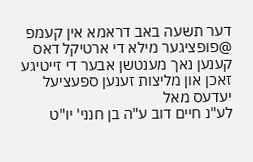דער תשעה באב דראמא אין קעמפ
@פופציגער מילא די ארטיקל דאס קענען נאך מענטשן אבער די זייטיגע זאכן און מליצות זענען ספעציעל יעדעס מאל
לע"נ חיים דוב ע"ה בן חנני' יו"ט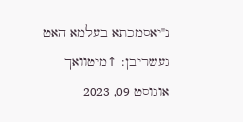נ"יאסמכתא בעלמא האט געשריבן: ↑מיטוואך אוגוסט 09, 2023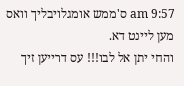9:57 am ס'ממש אומגלויבליך וואס מען ליינט דא.
והחי יתן אל לבו!!! עס דרייען זיך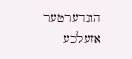הונדערטער אזעלכע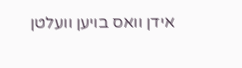אידן וואס בויען וועלטן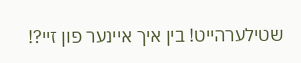שטילערהייט! בין איך איינער פון זיי?!